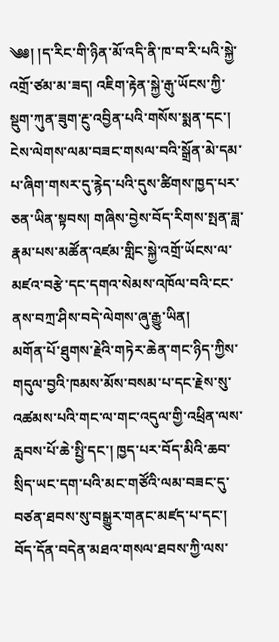༄༅། །ད་རིང་གི་ཉིན་མོ་འདི་ནི་ཁ་བ་རི་པའི་སྐྱེ་འགྲོ་ཙམ་མ་ཟད། འཇིག་རྟེན་སྐྱེ་རྒུ་ཡོངས་ཀྱི་སྡུག་ཀུན་ཟུག་རྔུ་འབྱིན་པའི་གསོས་སྨན་དང་། ངེས་ལེགས་ལམ་བཟང་གསལ་བའི་སྒྲོན་མེ་དམ་པ་ཞིག་གསར་དུ་རྙེད་པའི་དུས་ཚིགས་ཁྱད་པར་ཅན་ཡིན་སྟབས། གཞིས་བྱེས་བོད་རིགས་སྤན་ཟླ་རྣམ་པས་མཚོན་འཛམ་གླིང་སྐྱེ་འགྲོ་ཡོངས་ལ་མཛའ་བརྩེ་དང་དགའ་སེམས་འཁོལ་བའི་ངང་ནས་བཀྲ་ཤིས་བདེ་ལེགས་ཞུ་རྒྱུ་ཡིན།
མགོན་པོ་ཐུགས་རྗེའི་གཏེར་ཆེན་གང་ཉིད་ཀྱིས་གདུལ་བྱའི་ཁམས་མོས་བསམ་པ་དང་རྗེས་སུ་འཚམས་པའི་གང་ལ་གང་འདུལ་གྱི་འཕྲིན་ལས་རླབས་པོ་ཆེ་སྤྱི་དང་། ཁྱད་པར་བོད་མིའི་ཆབ་སྲིད་ཡང་དག་པའི་མང་གཙོའི་ལམ་བཟང་དུ་བཙན་ཐབས་སུ་བསྒྱུར་གནང་མཛད་པ་དང་། བོད་དོན་བདེན་མཐའ་གསལ་ཐབས་ཀྱི་ལས་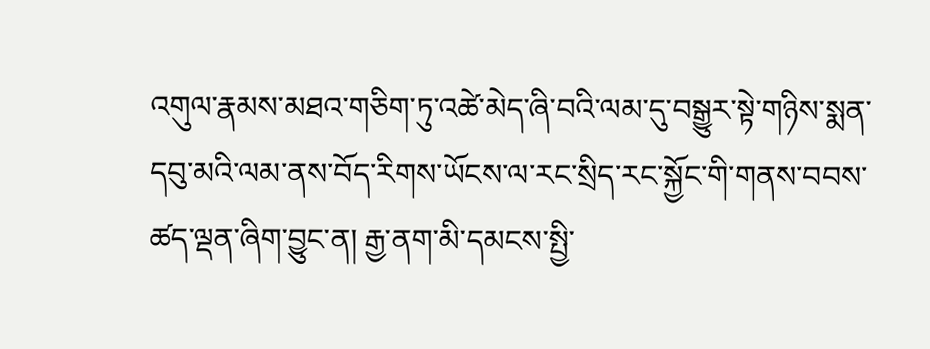འགུལ་རྣམས་མཐའ་གཅིག་ཏུ་འཚེ་མེད་ཞི་བའི་ལམ་དུ་བསྒྱུར་སྟེ་གཉིས་སྨན་དབུ་མའི་ལམ་ནས་བོད་རིགས་ཡོངས་ལ་རང་སྲིད་རང་སྐྱོང་གི་གནས་བབས་ཚད་ལྡན་ཞིག་བྱུང་ན། རྒྱ་ནག་མི་དམངས་སྤྱི་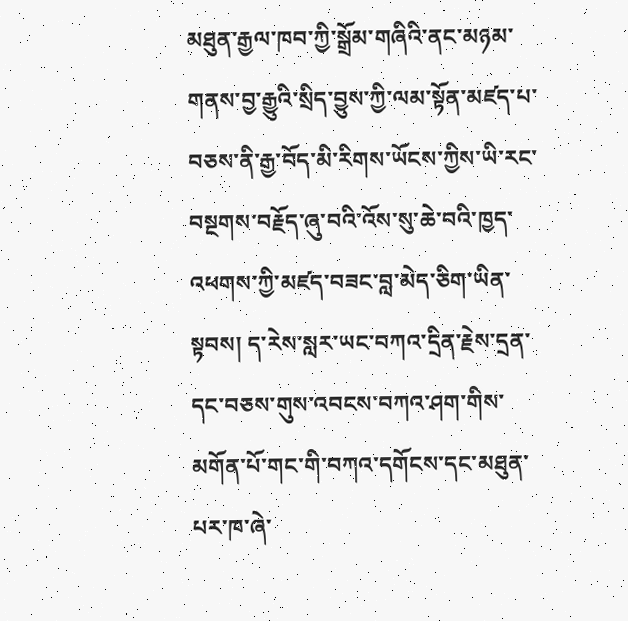མཐུན་རྒྱལ་ཁབ་ཀྱི་སྒྲོམ་གཞིའི་ནང་མཉམ་གནས་བྱ་རྒྱུའི་སྲིད་བྱུས་ཀྱི་ལམ་སྟོན་མཛད་པ་བཅས་ནི་རྒྱ་བོད་མི་རིགས་ཡོངས་ཀྱིས་ཡི་རང་བསྔགས་བརྗོད་ཞུ་བའི་འོས་སུ་ཆེ་བའི་ཁྱད་འཕགས་ཀྱི་མཛད་བཟང་བླ་མེད་ཅིག་ཡིན་སྟབས། ད་རེས་སླར་ཡང་བཀའ་དྲིན་རྗེས་དྲན་དང་བཅས་གུས་འབངས་བཀའ་ཤག་གིས་མགོན་པོ་གང་གི་བཀའ་དགོངས་དང་མཐུན་པར་ཁ་ཞེ་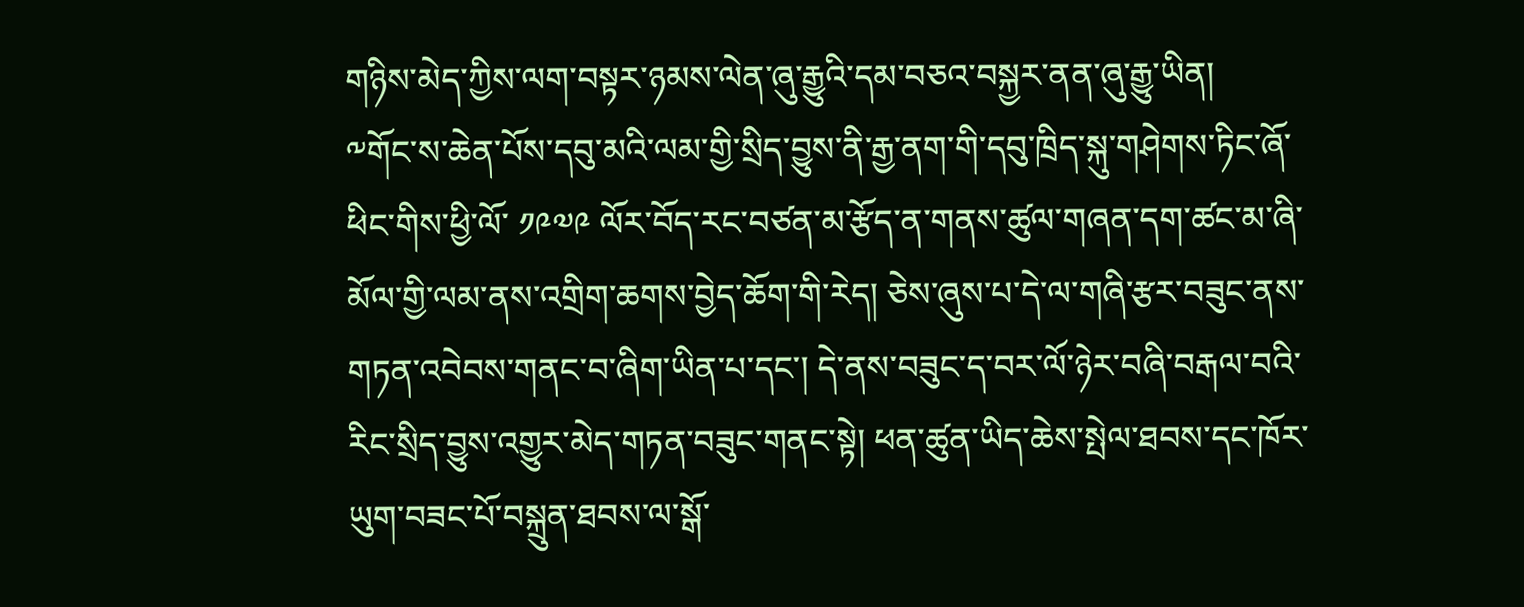གཉིས་མེད་ཀྱིས་ལག་བསྟར་ཉམས་ལེན་ཞུ་རྒྱུའི་དམ་བཅའ་བསྐྱར་ནན་ཞུ་རྒྱུ་ཡིན།
༸གོང་ས་ཆེན་པོས་དབུ་མའི་ལམ་གྱི་སྲིད་བྱུས་ནི་རྒྱ་ནག་གི་དབུ་ཁྲིད་སྐུ་གཤེགས་ཏིང་ཞོ་ཕིང་གིས་ཕྱི་ལོ་ ༡༩༧༩ ལོར་བོད་རང་བཙན་མ་རྩོད་ན་གནས་ཚུལ་གཞན་དག་ཚང་མ་ཞི་མོལ་གྱི་ལམ་ནས་འགྲིག་ཆགས་བྱེད་ཆོག་གི་རེད། ཅེས་ཞུས་པ་དེ་ལ་གཞི་རྩར་བཟུང་ནས་གཏན་འབེབས་གནང་བ་ཞིག་ཡིན་པ་དང་། དེ་ནས་བཟུང་ད་བར་ལོ་ཉེར་བཞི་བརྒལ་བའི་རིང་སྲིད་བྱུས་འགྱུར་མེད་གཏན་བཟུང་གནང་སྟེ། ཕན་ཚུན་ཡིད་ཆེས་སྤེལ་ཐབས་དང་ཁོར་ཡུག་བཟང་པོ་བསྐྲུན་ཐབས་ལ་སྒོ་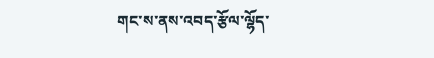གང་ས་ནས་འབད་རྩོལ་ལྷོད་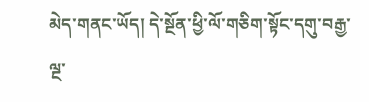མེད་གནང་ཡོད། དེ་སྔོན་ཕྱི་ལོ་གཅིག་སྟོང་དགུ་བརྒྱ་ལྔ་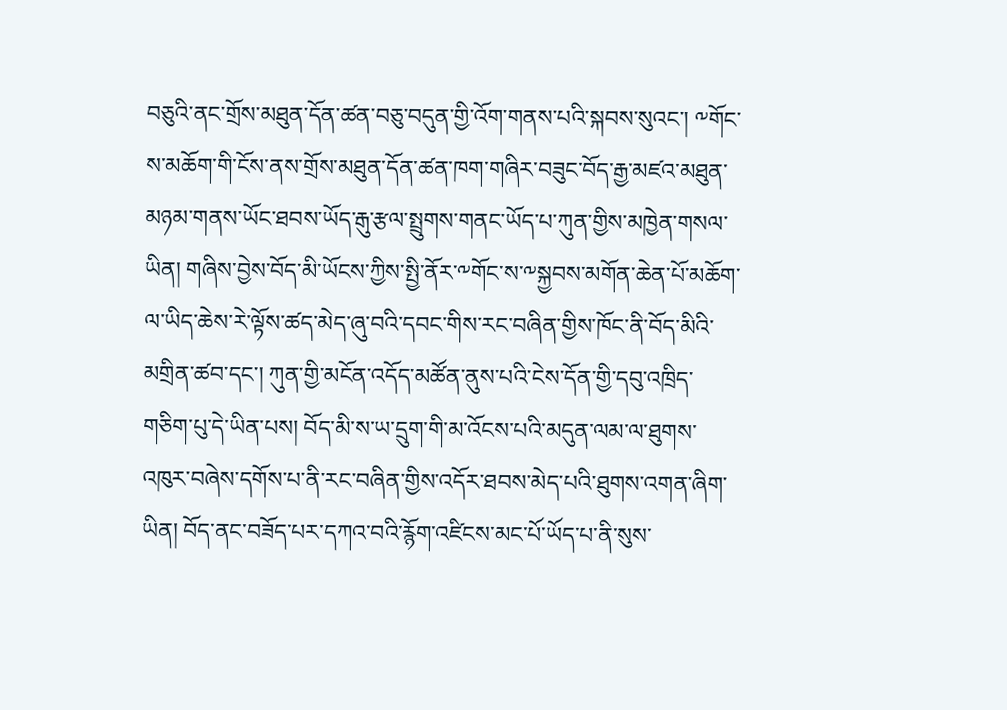བཅུའི་ནང་གྲོས་མཐུན་དོན་ཚན་བཅུ་བདུན་གྱི་འོག་གནས་པའི་སྐབས་སུའང་། ༸གོང་ས་མཆོག་གི་ངོས་ནས་གྲོས་མཐུན་དོན་ཚན་ཁག་གཞིར་བཟུང་བོད་རྒྱ་མཛའ་མཐུན་མཉམ་གནས་ཡོང་ཐབས་ཡོད་རྒུ་རྩལ་སྤྲུགས་གནང་ཡོད་པ་ཀུན་གྱིས་མཁྱེན་གསལ་ཡིན། གཞིས་བྱེས་བོད་མི་ཡོངས་ཀྱིས་སྤྱི་ནོར་༸གོང་ས་༸སྐྱབས་མགོན་ཆེན་པོ་མཆོག་ལ་ཡིད་ཆེས་རེ་ལྟོས་ཚད་མེད་ཞུ་བའི་དབང་གིས་རང་བཞིན་གྱིས་ཁོང་ནི་བོད་མིའི་མགྲིན་ཚབ་དང་། ཀུན་གྱི་མངོན་འདོད་མཚོན་ནུས་པའི་ངེས་དོན་གྱི་དབུ་འཁྲིད་གཅིག་པུ་དེ་ཡིན་པས། བོད་མི་ས་ཡ་དྲུག་གི་མ་འོངས་པའི་མདུན་ལམ་ལ་ཐུགས་འཁུར་བཞེས་དགོས་པ་ནི་རང་བཞིན་གྱིས་འདོར་ཐབས་མེད་པའི་ཐུགས་འགན་ཞིག་ཡིན། བོད་ནང་བཟོད་པར་དཀའ་བའི་རྙོག་འཛིངས་མང་པོ་ཡོད་པ་ནི་སུས་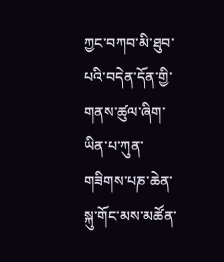ཀྱང་བཀབ་མི་ཐུབ་པའི་བདེན་དོན་གྱི་གནས་ཚུལ་ཞིག་ཡིན་པ་ཀུན་གཟིགས་པཎ་ཆེན་སྐུ་གོང་མས་མཚོན་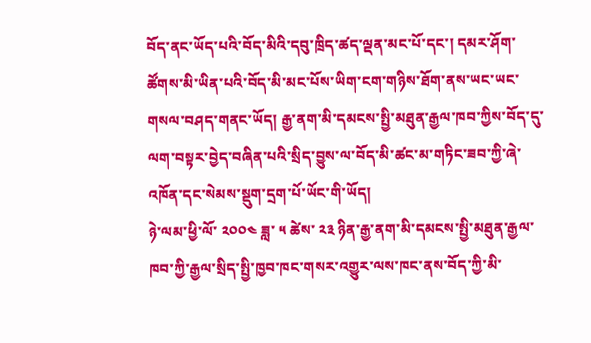བོད་ནང་ཡོད་པའི་བོད་མིའི་དབུ་ཁྲིད་ཚད་ལྡན་མང་པོ་དང་། དམར་ཤོག་ཚོགས་མི་ཡིན་པའི་བོད་མི་མང་པོས་ཡིག་ངག་གཉིས་ཐོག་ནས་ཡང་ཡང་གསལ་བཤད་གནང་ཡོད། རྒྱ་ནག་མི་དམངས་སྤྱི་མཐུན་རྒྱལ་ཁབ་ཀྱིས་བོད་དུ་ལག་བསྟར་བྱེད་བཞིན་པའི་སྲིད་བྱུས་ལ་བོད་མི་ཚང་མ་གཏིང་ཟབ་ཀྱི་ཞེ་འཁོན་དང་སེམས་སྡུག་དྲག་པོ་ཡོང་གི་ཡོད།
ཉེ་ལམ་ཕྱི་ལོ་ ༢༠༠༤ ཟླ་ ༥ ཚེས་ ༢༣ ཉིན་རྒྱ་ནག་མི་དམངས་སྤྱི་མཐུན་རྒྱལ་ཁབ་ཀྱི་རྒྱལ་སྲིད་སྤྱི་ཁྱབ་ཁང་གསར་འགྱུར་ལས་ཁང་ནས་བོད་ཀྱི་མི་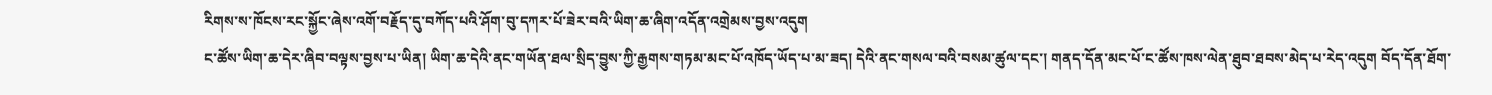རིགས་ས་ཁོངས་རང་སྐྱོང་ཞེས་འགོ་བརྗོད་དུ་བཀོད་པའི་ཤོག་བུ་དཀར་པོ་ཟེར་བའི་ཡིག་ཆ་ཞིག་འདོན་འགྲེམས་བྱས་འདུག
ང་ཚོས་ཡིག་ཆ་དེར་ཞིབ་བལྟས་བྱས་པ་ཡིན། ཡིག་ཆ་དེའི་ནང་གཡོན་ཐལ་སྲིད་བྱུས་ཀྱི་རྒྱགས་གཏམ་མང་པོ་འཁོད་ཡོད་པ་མ་ཟད། དེའི་ནང་གསལ་བའི་བསམ་ཚུལ་དང་། གནད་དོན་མང་པོ་ང་ཚོས་ཁས་ལེན་ཐུབ་ཐབས་མེད་པ་རེད་འདུག བོད་དོན་ཐོག་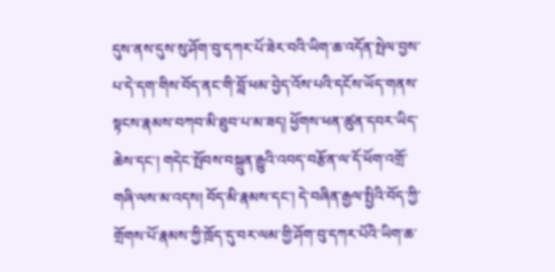དུས་ནས་དུས་སུ་ཤོག་བུ་དཀར་པོ་ཟེར་བའི་ཡིག་ཆ་འདོན་སྤེལ་བྱས་པ་དེ་དག་གིས་བོད་ནང་གི་བློ་ཕམ་བྱེད་འོས་པའི་དངོས་ཡོད་གནས་སྟངས་རྣམས་བཀབ་མི་ཐུབ་པ་མ་ཟད། ཕྱོགས་ཕན་ཚུན་དབར་ཡིད་ཆེས་དང་། གདེང་སྤོབས་བསྐྲུན་རྒྱུའི་འབད་བརྩོན་ལ་དོ་ཕོག་འགྲོ་གཞི་ལས་མ་འདས། བོད་མི་རྣམས་དང་། དེ་བཞིན་རྒྱལ་སྤྱིའི་བོད་ཀྱི་གྲོགས་པོ་རྣམས་ཀྱི་ཁྲོད་དུ་བར་ལམ་གྱི་ཤོག་བུ་དཀར་པོའི་ཡིག་ཆ་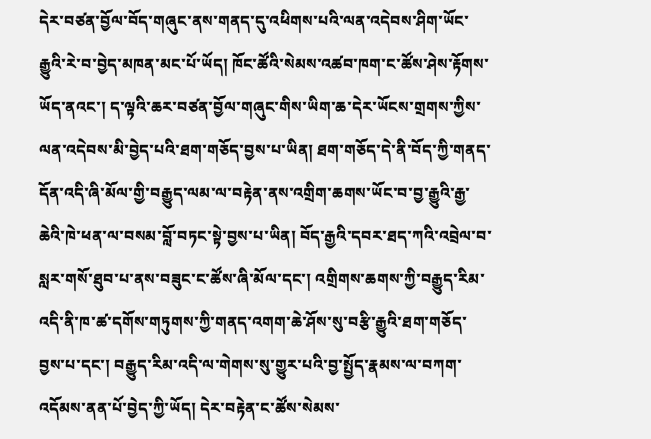དེར་བཙན་བྱོལ་བོད་གཞུང་ནས་གནད་དུ་འཕིགས་པའི་ལན་འདེབས་ཤིག་ཡོང་རྒྱུའི་རེ་བ་བྱེད་མཁན་མང་པོ་ཡོད། ཁོང་ཚོའི་སེམས་འཚབ་ཁག་ང་ཚོས་ཤེས་རྟོགས་ཡོད་ནའང་། ད་ལྟའི་ཆར་བཙན་བྱོལ་གཞུང་གིས་ཡིག་ཆ་དེར་ཡོངས་གྲགས་ཀྱིས་ལན་འདེབས་མི་བྱེད་པའི་ཐག་གཅོད་བྱས་པ་ཡིན། ཐག་གཅོད་དེ་ནི་བོད་ཀྱི་གནད་དོན་འདི་ཞི་མོལ་གྱི་བརྒྱུད་ལམ་ལ་བརྟེན་ནས་འགྲིག་ཆགས་ཡོང་བ་བྱ་རྒྱུའི་རྒྱ་ཆེའི་ཁེ་ཕན་ལ་བསམ་བློ་བཏང་སྟེ་བྱས་པ་ཡིན། བོད་རྒྱའི་དབར་ཐད་ཀའི་འབྲེལ་བ་སླར་གསོ་ཐུབ་པ་ནས་བཟུང་ང་ཚོས་ཞི་མོལ་དང་། འགྲིགས་ཆགས་ཀྱི་བརྒྱུད་རིམ་འདི་ནི་ཁ་ཚ་དགོས་གཏུགས་ཀྱི་གནད་འགག་ཆེ་ཤོས་སུ་བརྩི་རྒྱུའི་ཐག་གཅོད་བྱས་པ་དང་། བརྒྱུད་རིམ་འདི་ལ་གེགས་སུ་གྱུར་པའི་བྱ་སྤྱོད་རྣམས་ལ་བཀག་འདོམས་ནན་པོ་བྱེད་ཀྱི་ཡོད། དེར་བརྟེན་ང་ཚོས་སེམས་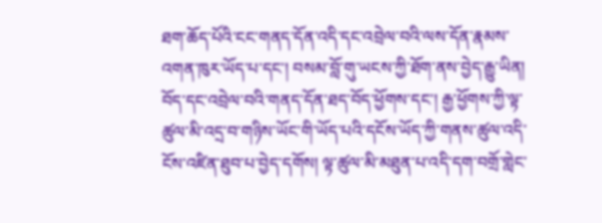ཐག་ཆོད་པོའི་ངང་གནད་དོན་འདི་དང་འབྲེལ་བའི་ལས་དོན་རྣམས་འགན་ཁུར་ཡོད་པ་དང་། བསམ་བློ་གུ་ཡངས་ཀྱི་ཐོག་ནས་བྱེད་རྒྱུ་ཡིན།
བོད་དང་འབྲེལ་བའི་གནད་དོན་ཐད་བོད་ཕྱོགས་དང་། རྒྱ་ཕྱོགས་ཀྱི་ལྟ་ཚུལ་མི་འདྲ་བ་གཉིས་ཡོང་གི་ཡོད་པའི་དངོས་ཡོད་ཀྱི་གནས་ཚུལ་འདི་ངོས་འཛིན་ཐུབ་པ་བྱེད་དགོས། ལྟ་ཚུལ་མི་མཐུན་པ་འདི་དག་བགྲོ་གླེང་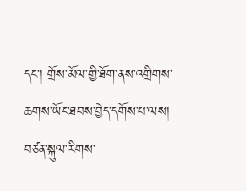དང་། གྲོས་མོལ་གྱི་ཐོག་ནས་འགྲིགས་ཆགས་ཡོང་ཐབས་བྱེད་དགོས་པ་ལས། བཙན་སྐུལ་རིགས་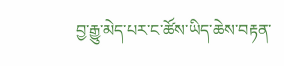བྱ་རྒྱུ་མེད་པར་ང་ཚོས་ཡིད་ཆེས་བརྟན་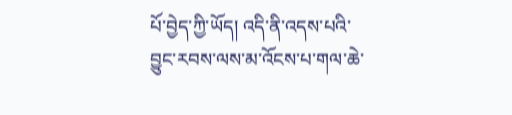པོ་བྱེད་ཀྱི་ཡོད། འདི་ནི་འདས་པའི་བྱུང་རབས་ལས་མ་འོངས་པ་གལ་ཆེ་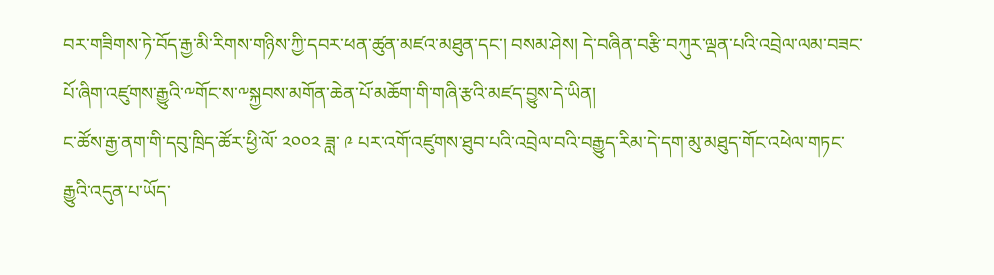བར་གཟིགས་ཏེ་བོད་རྒྱ་མི་རིགས་གཉིས་ཀྱི་དབར་ཕན་ཚུན་མཛའ་མཐུན་དང་། བསམ་ཤེས། དེ་བཞིན་བརྩི་བཀུར་ལྡན་པའི་འབྲེལ་ལམ་བཟང་པོ་ཞིག་འཛུགས་རྒྱུའི་༸གོང་ས་༸སྐྱབས་མགོན་ཆེན་པོ་མཆོག་གི་གཞི་རྩའི་མཛད་བྱུས་དེ་ཡིན།
ང་ཚོས་རྒྱ་ནག་གི་དབུ་ཁྲིད་ཚོར་ཕྱི་ལོ་ ༢༠༠༢ ཟླ་ ༩ པར་འགོ་འཛུགས་ཐུབ་པའི་འབྲེལ་བའི་བརྒྱུད་རིམ་དེ་དག་མུ་མཐུད་གོང་འཕེལ་གཏང་རྒྱུའི་འདུན་པ་ཡོད་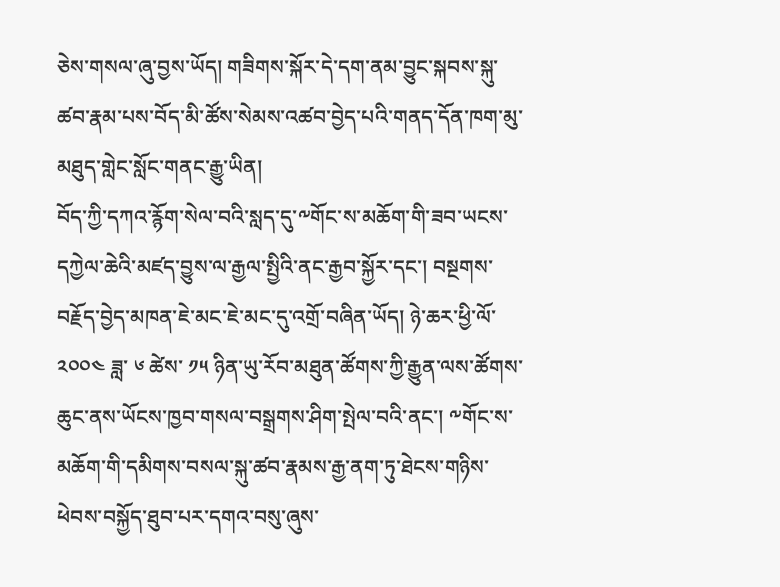ཅེས་གསལ་ཞུ་བྱས་ཡོད། གཟིགས་སྐོར་དེ་དག་ནམ་བྱུང་སྐབས་སྐུ་ཚབ་རྣམ་པས་བོད་མི་ཚོས་སེམས་འཚབ་བྱེད་པའི་གནད་དོན་ཁག་མུ་མཐུད་གླེང་སློང་གནང་རྒྱུ་ཡིན།
བོད་ཀྱི་དཀའ་རྙོག་སེལ་བའི་སླད་དུ་༸གོང་ས་མཆོག་གི་ཟབ་ཡངས་དཀྱེལ་ཆེའི་མཛད་བྱུས་ལ་རྒྱལ་སྤྱིའི་ནང་རྒྱབ་སྐྱོར་དང་། བསྔགས་བརྗོད་བྱེད་མཁན་ཇེ་མང་ཇེ་མང་དུ་འགྲོ་བཞིན་ཡོད། ཉེ་ཆར་ཕྱི་ལོ་ ༢༠༠༤ ཟླ་ ༦ ཚེས་ ༡༥ ཉིན་ཡུ་རོབ་མཐུན་ཚོགས་ཀྱི་རྒྱུན་ལས་ཚོགས་ཆུང་ནས་ཡོངས་ཁྱབ་གསལ་བསྒྲགས་ཤིག་སྤེལ་བའི་ནང་། ༸གོང་ས་མཆོག་གི་དམིགས་བསལ་སྐུ་ཚབ་རྣམས་རྒྱ་ནག་ཏུ་ཐེངས་གཉིས་ཕེབས་བསྐྱོད་ཐུབ་པར་དགའ་བསུ་ཞུས་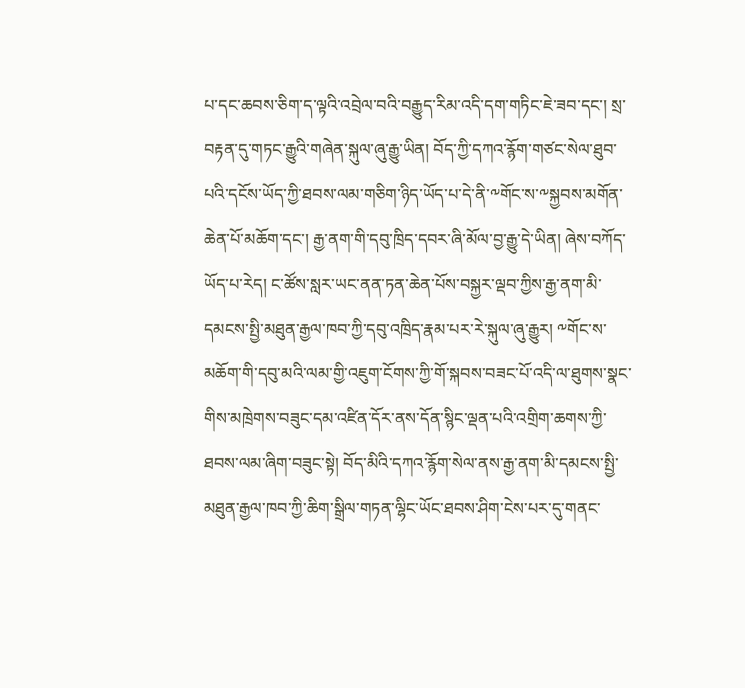པ་དང་ཆབས་ཅིག་ད་ལྟའི་འབྲེལ་བའི་བརྒྱུད་རིམ་འདི་དག་གཏིང་ཇེ་ཟབ་དང་། སྲ་བརྟན་དུ་གཏང་རྒྱུའི་གཞེན་སྐུལ་ཞུ་རྒྱུ་ཡིན། བོད་ཀྱི་དཀའ་རྙོག་གཙང་སེལ་ཐུབ་པའི་དངོས་ཡོད་ཀྱི་ཐབས་ལམ་གཅིག་ཉིད་ཡོད་པ་དེ་ནི་༸གོང་ས་༸སྐྱབས་མགོན་ཆེན་པོ་མཆོག་དང་། རྒྱ་ནག་གི་དབུ་ཁྲིད་དབར་ཞི་མོལ་བྱ་རྒྱུ་དེ་ཡིན། ཞེས་བཀོད་ཡོད་པ་རེད། ང་ཚོས་སླར་ཡང་ནན་ཏན་ཆེན་པོས་བསྐྱར་ལྡབ་ཀྱིས་རྒྱ་ནག་མི་དམངས་སྤྱི་མཐུན་རྒྱལ་ཁབ་ཀྱི་དབུ་འཁྲིད་རྣམ་པར་རེ་སྐུལ་ཞུ་རྒྱུར། ༸གོང་ས་མཆོག་གི་དབུ་མའི་ལམ་གྱི་འཇུག་ངོགས་ཀྱི་གོ་སྐབས་བཟང་པོ་འདི་ལ་ཐུགས་སྣང་གིས་མཁྲེགས་བཟུང་དམ་འཛིན་དོར་ནས་དོན་སྙིང་ལྡན་པའི་འགྲིག་ཆགས་ཀྱི་ཐབས་ལམ་ཞིག་བཟུང་སྟེ། བོད་མིའི་དཀའ་རྙོག་སེལ་ནས་རྒྱ་ནག་མི་དམངས་སྤྱི་མཐུན་རྒྱལ་ཁབ་ཀྱི་ཆིག་སྒྲིལ་གཏན་ལྷིང་ཡོང་ཐབས་ཤིག་ངེས་པར་དུ་གནང་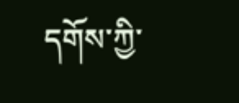དགོས་ཀྱི་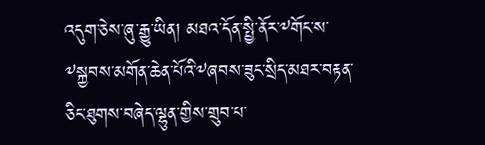འདུག་ཅེས་ཞུ་རྒྱུ་ཡིན། མཐའ་དོན་སྤྱི་ནོར་༸གོང་ས་༸སྐྱབས་མགོན་ཆེན་པོའི་༸ཞབས་ཟུང་སྲིད་མཐར་བརྟན་ཅིང་ཐུགས་བཞེད་ལྷུན་གྱིས་གྲུབ་པ་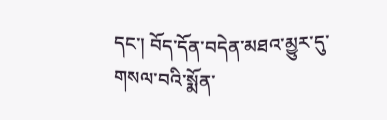དང་། བོད་དོན་བདེན་མཐའ་མྱུར་དུ་གསལ་བའི་སྨོན་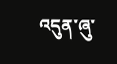འདུན་ཞུ་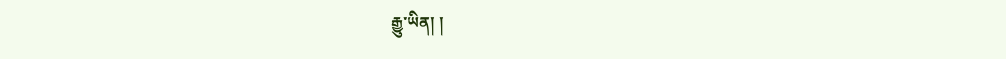རྒྱུ་ཡིན། །